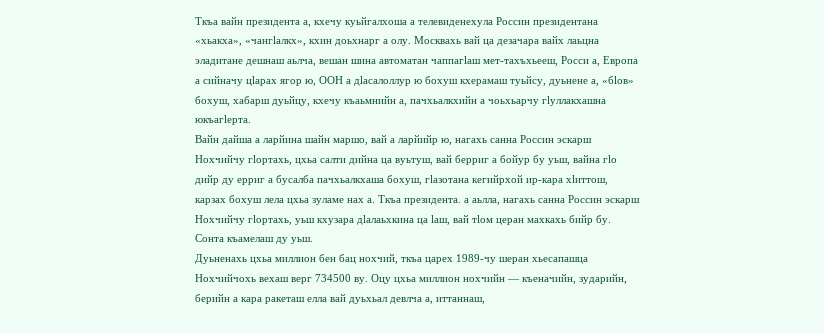Ткъа вайн президента а, кхечу куьйгалхоша а телевиденехула Россин президентана «хьакха», «чангӏалкх», кхин доьхнарг а олу. Москвахь вай ца дезачара вайх лаьцна эладитане дешнаш аьлча, вешан шина автоматан чаппагӏаш мет-тахъхьееш, Росси а, Европа а сийначу цӏарах ягор ю, ООН а дӏасалоллур ю бохуш кхерамаш туьйсу, дуьнене а, «бӏов» бохуш, хабарш дуьйцу, кхечу къаьмнийн а, пачхьалкхийн а чоьхьарчу гӏуллакхашна юкъагӏерта.
Вайн дайша а ларйина шайн маршо, вай а ларйийр ю, нагахь санна Россин эскарш Нохчийчу гӏортахь, цхьа салти дийна ца вуьтуш, вай берриг а бойур бу уьш, вайна гӏо дийр ду ерриг а бусалба пачхьалкхаша бохуш, гӏазотана кегийрхой ир-кара хӏиттош, карзах бохуш лела цхьа зуламе нах а. Ткъа президента. а аьлла, нагахь санна Россин эскарш Нохчийчу гӏортахь, уьш кхузара дӏалаьхкина ца ӏаш, вай тӏом церан махкахь бийр бу. Сонта къамелаш ду уьш.
Дуьненахь цхьа миллион бен бац нохчий, ткъа царех 1989-чу шеран хьесапашца Нохчийчохь вехаш верг 734500 ву. Оцу цхьа миллион нохчийн — къеначийн, зударийн, берийн а кара ракеташ елла вай дуьхьал девлча а, иттаннаш,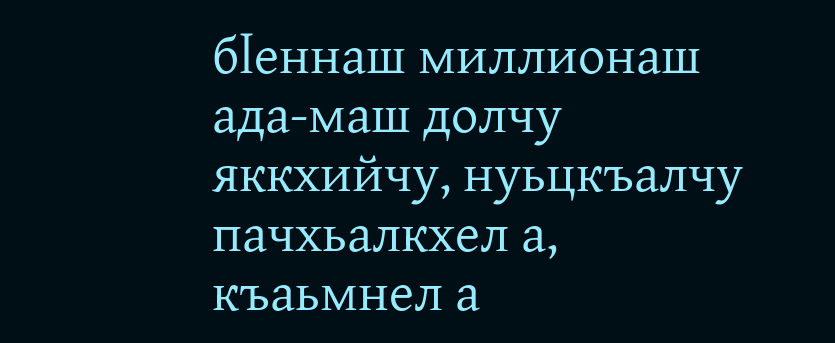бӏеннаш миллионаш ада-маш долчу яккхийчу, нуьцкъалчу пачхьалкхел а, къаьмнел а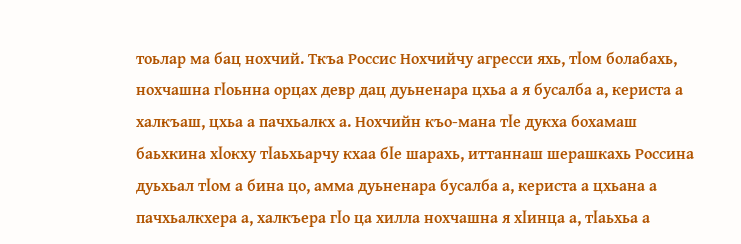тоьлар ма бац нохчий. Ткъа Россис Нохчийчу агресси яхь, тӏом болабахь, нохчашна гӏоьнна орцах девр дац дуьненара цхьа а я бусалба а, кериста а халкъаш, цхьа а пачхьалкх а. Нохчийн къо-мана тӏе дукха бохамаш баьхкина хӏокху тӏаьхьарчу кхаа бӏе шарахь, иттаннаш шерашкахь Россина дуьхьал тӏом а бина цо, амма дуьненара бусалба а, кериста а цхьана а пачхьалкхера а, халкъера гӏо ца хилла нохчашна я хӏинца а, тӏаьхьа а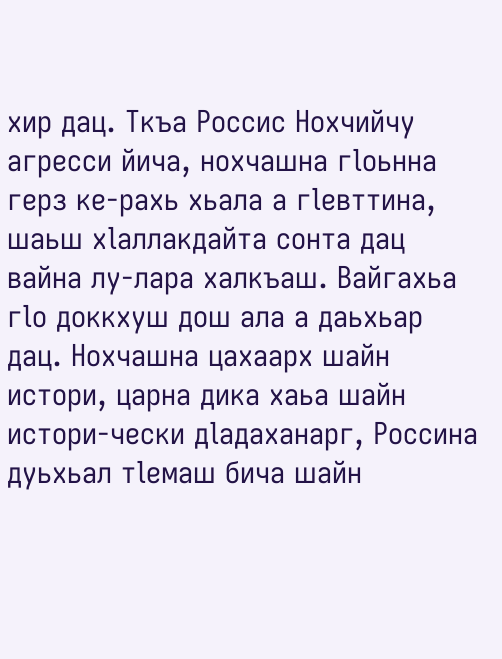хир дац. Ткъа Россис Нохчийчу агресси йича, нохчашна гӏоьнна герз ке-рахь хьала а гӏевттина, шаьш хӏаллакдайта сонта дац вайна лу-лара халкъаш. Вайгахьа гӏо доккхуш дош ала а даьхьар дац. Нохчашна цахаарх шайн истори, царна дика хаьа шайн истори-чески дӏадаханарг, Россина дуьхьал тӏемаш бича шайн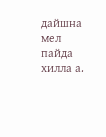дайшна мел пайда хилла а.